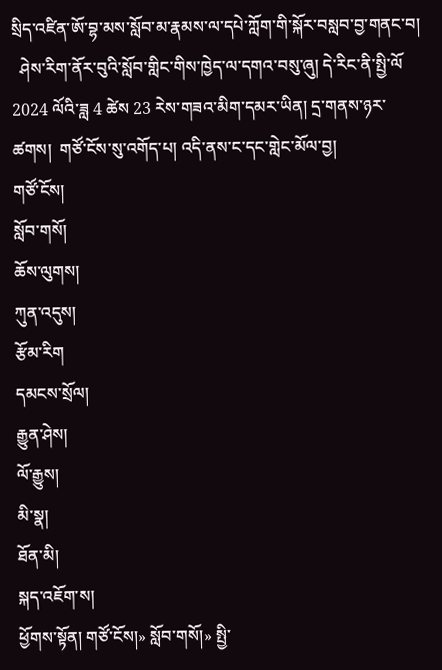སྲིད་འཛིན་ཨོ་བྷ་མས་སློབ་མ་རྣམས་ལ་དཔེ་ཀློག་གི་སྐོར་བསླབ་བྱ་གནང་བ།
  ཤེས་རིག་ནོར་བུའི་སློབ་གླིང་གིས་ཁྱེད་ལ་དགའ་བསུ་ཞུ། དེ་རིང་ནི་སྤྱི་ལོ 2024 ལོའི་ཟླ 4 ཚེས 23 རེས་གཟའ་མིག་དམར་ཡིན། དྲ་གནས་ཉར་ཚགས།  གཙོ་ངོས་སུ་འགོད་པ། འདི་ནས་ང་དང་གླེང་མོལ་བྱ།
གཙོ་ངོས།
སློབ་གསོ།
ཆོས་ལུགས།
ཀུན་འདུས།
རྩོམ་རིག
དམངས་སྲོལ།
རྒྱུན་ཤེས།
ལོ་རྒྱུས།
མི་སྣ།
ཐོན་མི།
སྐད་འཇོག་ས།
ཕྱོགས་སྟོན། གཙོ་ངོས།» སློབ་གསོ།» སྤྱི་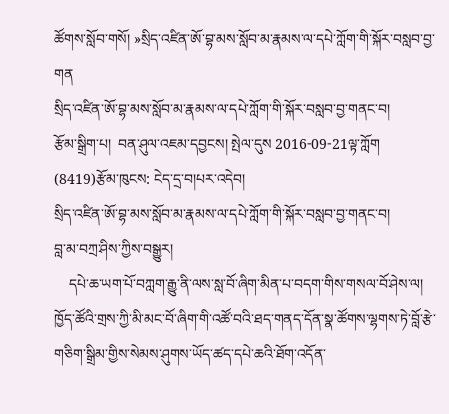ཚོགས་སློབ་གསོ། »སྲིད་འཛིན་ཨོ་བྷ་མས་སློབ་མ་རྣམས་ལ་དཔེ་ཀློག་གི་སྐོར་བསླབ་བྱ་གན
སྲིད་འཛིན་ཨོ་བྷ་མས་སློབ་མ་རྣམས་ལ་དཔེ་ཀློག་གི་སྐོར་བསླབ་བྱ་གནང་བ།
རྩོམ་སྒྲིག་པ།  བན་ཤུལ་འཇམ་དབྱངས། སྤེལ་དུས 2016-09-21ལྟ་ཀློག (8419)རྩོམ་ཁུངས: ངེད་དྲ་བ།པར་འདེབ།
སྲིད་འཛིན་ཨོ་བྷ་མས་སློབ་མ་རྣམས་ལ་དཔེ་ཀློག་གི་སྐོར་བསླབ་བྱ་གནང་བ།
བླ་མ་བཀྲ་ཤིས་ཀྱིས་བསྒྱུར།
    དཔེ་ཆ་ཡག་པོ་བཀླག་རྒྱུ་ནི་ལས་སླ་བོ་ཞིག་མིན་པ་བདག་གིས་གསལ་བོ་ཤེས་ལ། ཁྱོད་ཚོའི་གྲས་ཀྱི་མི་མང་བོ་ཞིག་གི་འཚོ་བའི་ཐད་གནད་དོན་སྣ་ཚོགས་ལྷགས་ཏེ་བློ་རྩེ་གཅིག་སྒྲིམ་གྱིས་སེམས་ཤུགས་ཡོད་ཚད་དཔེ་ཆའི་ཐོག་འདོན་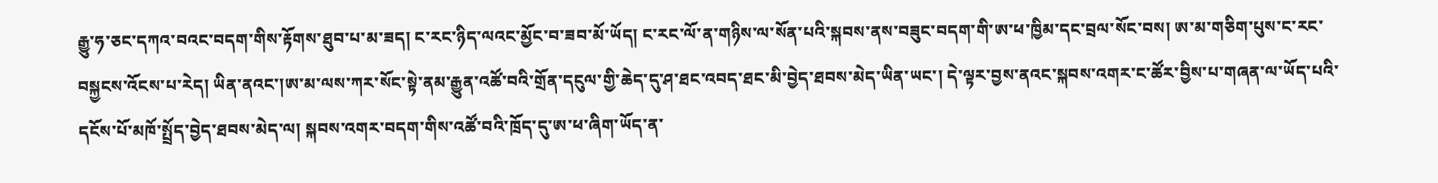རྒྱུ་ཧ་ཅང་དཀའ་བའང་བདག་གིས་རྟོགས་ཐུབ་པ་མ་ཟད། ང་རང་ཉིད་ལའང་མྱོང་བ་ཟབ་མོ་ཡོད། ང་རང་ལོ་ན་གཉིས་ལ་སོན་པའི་སྐབས་ནས་བཟུང་བདག་གི་ཨ་ཕ་ཁྱིམ་དང་བྲལ་སོང་བས། ཨ་མ་གཅིག་པུས་ང་རང་བསྐྱངས་འོངས་པ་རེད། ཡིན་ནའང་།ཨ་མ་ལས་ཀར་སོང་སྟེ་ནམ་རྒྱུན་འཚོ་བའི་གྲོན་དངུལ་གྱི་ཆེད་དུ་ཤ་ཐང་འབད་ཐང་མི་བྱེད་ཐབས་མེད་ཡིན་ཡང་། དེ་ལྟར་བྱས་ནའང་སྐབས་འགར་ང་ཚོར་བྱིས་པ་གཞན་ལ་ཡོད་པའི་དངོས་པོ་མཁོ་སྤྲོད་བྱེད་ཐབས་མེད་ལ། སྐབས་འགར་བདག་གིས་འཚོ་བའི་ཁྲོད་དུ་ཨ་ཕ་ཞིག་ཡོད་ན་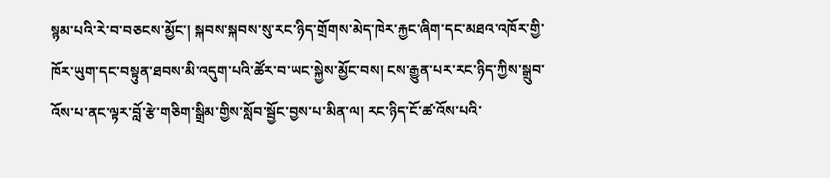སྙམ་པའི་རེ་བ་བཅངས་མྱོང་། སྐབས་སྐབས་སུ་རང་ཉིད་གྲོགས་མེད་ཁེར་རྐྱང་ཞིག་དང་མཐའ་འཁོར་གྱི་ཁོར་ཡུག་དང་བསྟུན་ཐབས་མི་འདུག་པའི་ཚོར་བ་ཡང་སྐྱེས་མྱོང་བས། ངས་རྒྱུན་པར་རང་ཉིད་ཀྱིས་སྒྲུབ་འོས་པ་ནང་ལྟར་བློ་རྩེ་གཅིག་སྒྲིམ་གྱིས་སློབ་སྦྱོང་བྱས་པ་མིན་ལ། རང་ཉིད་ངོ་ཚ་འོས་པའི་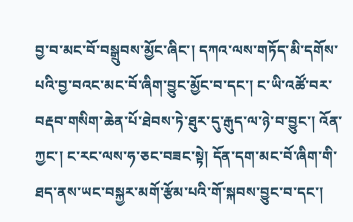བྱ་བ་མང་བོ་བསྒྲུབས་མྱོང་ཞིང་། དཀའ་ལས་གཏོད་མི་དགོས་པའི་བྱ་བའང་མང་བོ་ཞིག་བྱུང་མྱོང་བ་དང་། ང་ཡི་འཚོ་བར་བརྡབ་གསིག་ཆེན་པོ་ཐེབས་ཏེ་ཐུར་དུ་རྒུད་ལ་ཉེ་བ་བྱུང་། འོན་ཀྱང་། ང་རང་ལས་ཧ་ཅང་བཟང་སྟེ། དོན་དག་མང་བོ་ཞིག་གི་ཐད་ནས་ཡང་བསྐྱར་མགོ་རྩོམ་པའི་གོ་སྐབས་བྱུང་བ་དང་།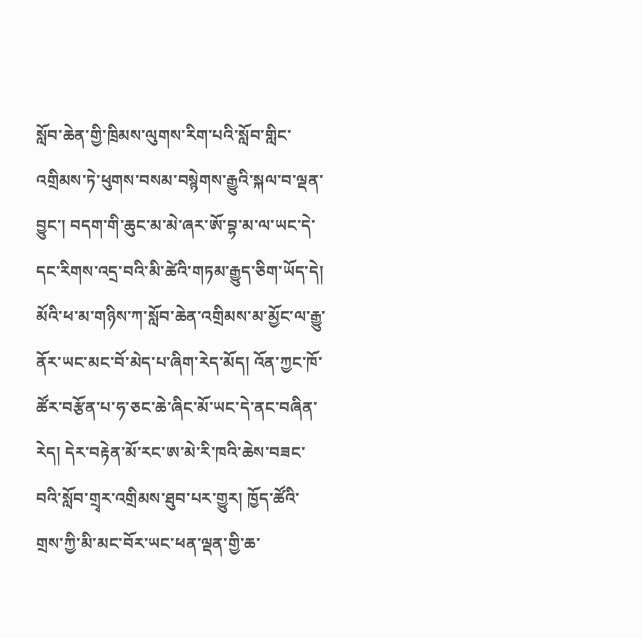སློབ་ཆེན་གྱི་ཁྲིམས་ལུགས་རིག་པའི་སློབ་གླིང་འགྲིམས་ཏེ་ཕུགས་བསམ་བསྙེགས་རྒྱུའི་སྐལ་བ་ལྡན་བྱུང་། བདག་གི་ཆུང་མ་མེ་ཞར་ཨོ་བྷ་མ་ལ་ཡང་དེ་དང་རིགས་འདྲ་བའི་མི་ཚེའི་གཏམ་རྒྱུད་ཅིག་ཡོད་དེ། མོའི་ཕ་མ་གཉིས་ཀ་སློབ་ཆེན་འགྲིམས་མ་མྱོང་ལ་རྒྱུ་ནོར་ཡང་མང་བོ་མེད་པ་ཞིག་རེད་མོད། འོན་ཀྱང་ཁོ་ཚོར་བརྩོན་པ་ཧ་ཅང་ཆེ་ཞིང་མོ་ཡང་དེ་ནང་བཞིན་རེད། དེར་བརྟེན་མོ་རང་ཨ་མེ་རི་ཁའི་ཆེས་བཟང་བའི་སློབ་གྲྭར་འགྲིམས་ཐུབ་པར་གྱུར། ཁྱོད་ཚོའི་གྲས་ཀྱི་མི་མང་བོར་ཡང་ཕན་ལྡན་གྱི་ཆ་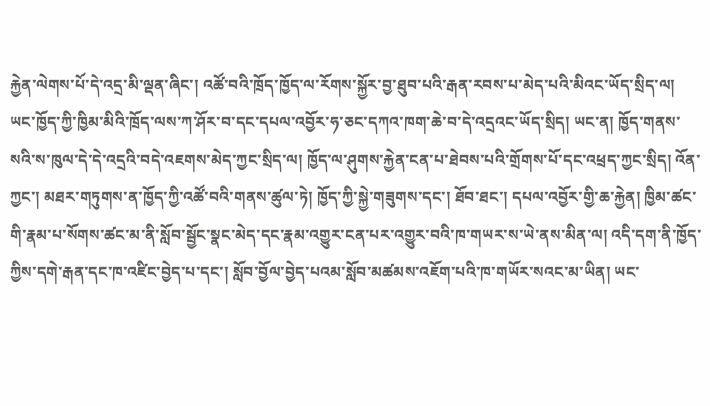རྐྱེན་ལེགས་པོ་དེ་འདྲ་མི་ལྡན་ཞིང་། འཚོ་བའི་ཁྲོད་ཁྱོད་ལ་རོགས་སྐྱོར་བྱ་ཐུབ་པའི་རྒན་རབས་པ་མེད་པའི་མིའང་ཡོད་སྲིད་ལ། ཡང་ཁྱོད་ཀྱི་ཁྱིམ་མིའི་ཁྲོད་ལས་ཀ་ཤོར་བ་དང་དཔལ་འབྱོར་ཧ་ཅང་དཀའ་ཁག་ཆེ་བ་དེ་འདྲའང་ཡོད་སྲིད། ཡང་ན། ཁྱོད་གནས་སའི་ས་ཁུལ་དེ་དེ་འདྲའི་བདེ་འཇགས་མེད་ཀྱང་སྲིད་ལ། ཁྱོད་ལ་ཤུགས་རྐྱེན་ངན་པ་ཐེབས་པའི་གྲོགས་པོ་དང་འཕྲད་ཀྱང་སྲིད། འོན་ཀྱང་། མཐར་གཏུགས་ན་ཁྱོད་ཀྱི་འཚོ་བའི་གནས་ཚུལ་ཏེ། ཁྱོད་ཀྱི་སྐྱེ་གཟུགས་དང་། ཐོབ་ཐང་། དཔལ་འབྱོར་གྱི་ཆ་རྐྱེན། ཁྱིམ་ཚང་གི་རྣམ་པ་སོགས་ཚང་མ་ནི་སློབ་སྦྱོང་སྣང་མེད་དང་རྣམ་འགྱུར་ངན་པར་འགྱུར་བའི་ཁ་གཡར་ས་ཡེ་ནས་མིན་ལ། འདི་དག་ནི་ཁྱོད་ཀྱིས་དགེ་རྒན་དང་ཁ་འཛིང་བྱེད་པ་དང་། སློབ་བྱོལ་བྱེད་པའམ་སློབ་མཚམས་འཇོག་པའི་ཁ་གཡོར་སའང་མ་ཡིན། ཡང་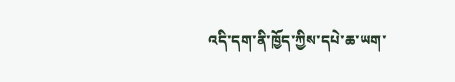འདི་དག་ནི་ཁྱོད་ཀྱིས་དཔེ་ཆ་ཡག་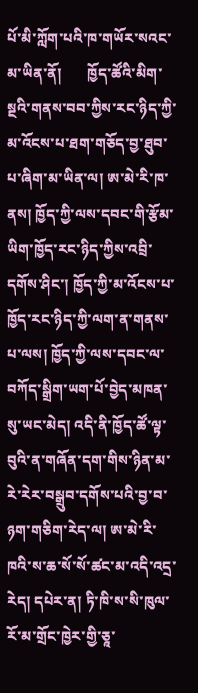པོ་མི་ཀློག་པའི་ཁ་གཡོར་སའང་མ་ཡིན་ནོ།       ཁྱོད་ཚོའི་མིག་སྔའི་གནས་བབ་ཀྱིས་རང་ཉིད་ཀྱི་མ་འོངས་པ་ཐག་གཅོད་བྱ་ཐུབ་པ་ཞིག་མ་ཡིན་ལ། ཨ་མེ་རི་ཁ་ནས། ཁྱོད་ཀྱི་ལས་དབང་གི་རྩོམ་ཡིག་ཁྱོད་རང་ཉིད་ཀྱིས་འབྲི་དགོས་ཤིང་། ཁྱོད་ཀྱི་མ་འོངས་པ་ཁྱོད་རང་ཉིད་ཀྱི་ལག་ན་གནས་པ་ལས། ཁྱོད་ཀྱི་ལས་དབང་ལ་བཀོད་སྒྲིག་ཡག་པོ་བྱེད་མཁན་སུ་ཡང་མེད། འདི་ནི་ཁྱོད་ཚོ་ལྟ་བུའི་ན་གཞོན་དག་གིས་ཉིན་མ་རེ་རེར་བསྒྲུབ་དགོས་པའི་བྱ་བ་ཉག་གཅིག་རེད་ལ། ཨ་མེ་རི་ཁའི་ས་ཆ་སོ་སོ་ཚང་མ་འདི་འདྲ་རེད། དཔེར་ན། ཏི་ཁི་ས་སི་ཁུལ་རོ་མ་གྲོང་ཁྱེར་གྱི་ཅཱ་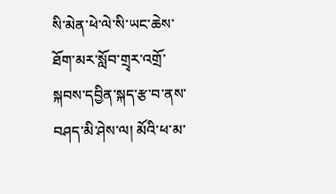སི་མེན་ཕེ་ལེ་སི་ཡང་ཆེས་ཐོག་མར་སློབ་གྲྭར་འགྲོ་སྐབས་དབྱིན་སྐད་རྩ་བ་ནས་བཤད་མི་ཤེས་ལ། མོའི་ཕ་མ་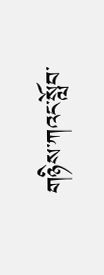གཉིས་ཀའང་སློབ་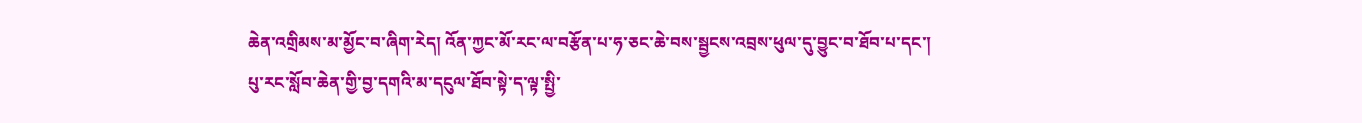ཆེན་འགྲིམས་མ་མྱོང་བ་ཞིག་རེད། འོན་ཀྱང་མོ་རང་ལ་བརྩོན་པ་ཧ་ཅང་ཆེ་བས་སྦྱངས་འབྲས་ཕུལ་དུ་བྱུང་བ་ཐོབ་པ་དང་། པུ་རང་སློབ་ཆེན་གྱི་བྱ་དགའི་མ་དངུལ་ཐོབ་སྟེ་ད་ལྟ་སྤྱི་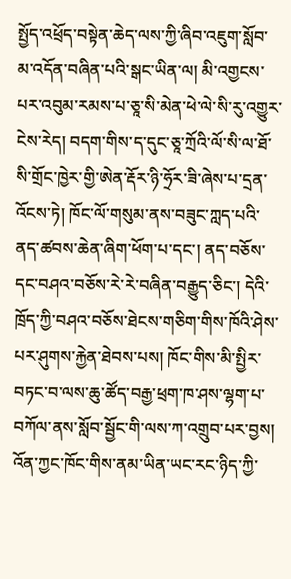སྤྱོད་འཕྲོད་བསྟེན་ཆེད་ལས་ཀྱི་ཞིབ་འཇུག་སློབ་མ་འདོན་བཞིན་པའི་སྒང་ཡིན་ལ། མི་འགྱངས་པར་འབུམ་རམས་པ་ཅཱ་སི་མེན་ཕེ་ལེ་སི་རུ་འགྱུར་ངེས་རེད། བདག་གིས་ད་དུང་ཅཱ་ཀྲོའི་ལོ་སི་ལ་ཐོ་སི་གྲོང་ཁྱེར་གྱི་ཨེན་རྡོར་ཉི་ཧྲོར་ཟི་ཞེས་པ་དྲན་འོངས་ཏེ། ཁོང་ལོ་གསུམ་ནས་བཟུང་ཀླད་པའི་ནད་ཚབས་ཆེན་ཞིག་ཕོག་པ་དང་། ནད་བཅོས་དང་བཤའ་བཅོས་རེ་རེ་བཞིན་བརྒྱུད་ཅིང་། དེའི་ཁྲོད་ཀྱི་བཤའ་བཅོས་ཐེངས་གཅིག་གིས་ཁོའི་ཤེས་པར་ཤུགས་རྐྱེན་ཐེབས་པས། ཁོང་གིས་མི་སྤྱིར་བཏང་བ་ལས་ཆུ་ཚོད་བརྒྱ་ཕྲག་ཁ་ཤས་ལྷག་པ་བཀོལ་ནས་སློབ་སྦྱོང་གི་ལས་ཀ་འགྲུབ་པར་བྱས། འོན་ཀྱང་ཁོང་གིས་ནམ་ཡིན་ཡང་རང་ཉིད་ཀྱི་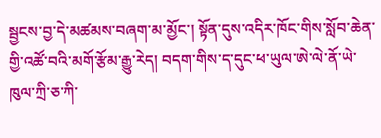སྦྱངས་བྱ་དེ་མཚམས་བཞག་མ་མྱོང་། སྟོན་དུས་འདིར་ཁོང་གིས་སློབ་ཆེན་གྱི་འཚོ་བའི་མགོ་རྩོམ་རྒྱུ་རེད། བདག་གིས་ད་དུང་ཕ་ཡུལ་ཨེ་ལེ་ནོ་ཡེ་ཁུལ་ཀྲི་ཅ་ཀི་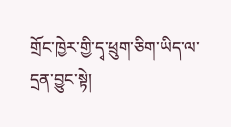གྲོང་ཁྱེར་གྱི་དྭ་ཕྲུག་ཅིག་ཡིད་ལ་དྲན་བྱུང་སྟེ།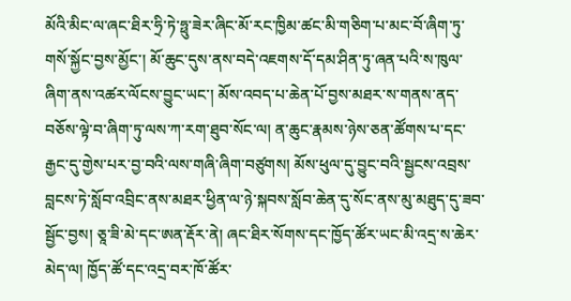མོའི་མིང་ལ་ཞང་ཐིར་ཧྲི་ཏེ་ཧྥུ་ཟེར་ཞིང་མོ་རང་ཁྱིམ་ཚང་མི་གཅིག་པ་མང་བོ་ཞིག་ཏུ་གསོ་སྐྱོང་བྱས་མྱོང་། མོ་ཆུང་དུས་ནས་བདེ་འཇགས་དོ་དམ་ཤིན་ཏུ་ཞན་པའི་ས་ཁུལ་ཞིག་ནས་འཚར་ལོངས་བྱུང་ཡང་། མོས་འབད་པ་ཆེན་པོ་བྱས་མཐར་ས་གནས་ནད་བཅོས་ལྟེ་བ་ཞིག་ཏུ་ལས་ཀ་རག་ཐུབ་སོང་ལ། ན་ཆུང་རྣམས་ཉེས་ཅན་ཚོགས་པ་དང་རྒྱང་དུ་གྱེས་པར་བྱ་བའི་ལས་གཞི་ཞིག་བཙུགས། མོས་ཕུལ་དུ་བྱུང་བའི་སྦྱངས་འབྲས་བླངས་ཏེ་སློབ་འབྲིང་ནས་མཐར་ཕྱིན་ལ་ཉེ་སྐབས་སློབ་ཆེན་དུ་སོང་ནས་མུ་མཐུད་དུ་ཟབ་སྦྱོང་བྱས། ཅཱ་ཟི་མེ་དང་ཨན་རྡོར་ནེ། ཞང་ཐིར་སོགས་དང་ཁྱོད་ཚོར་ཡང་མི་འདྲ་ས་ཆེར་མེད་ལ། ཁྱོད་ཚོ་དང་འདྲ་བར་ཁོ་ཚོར་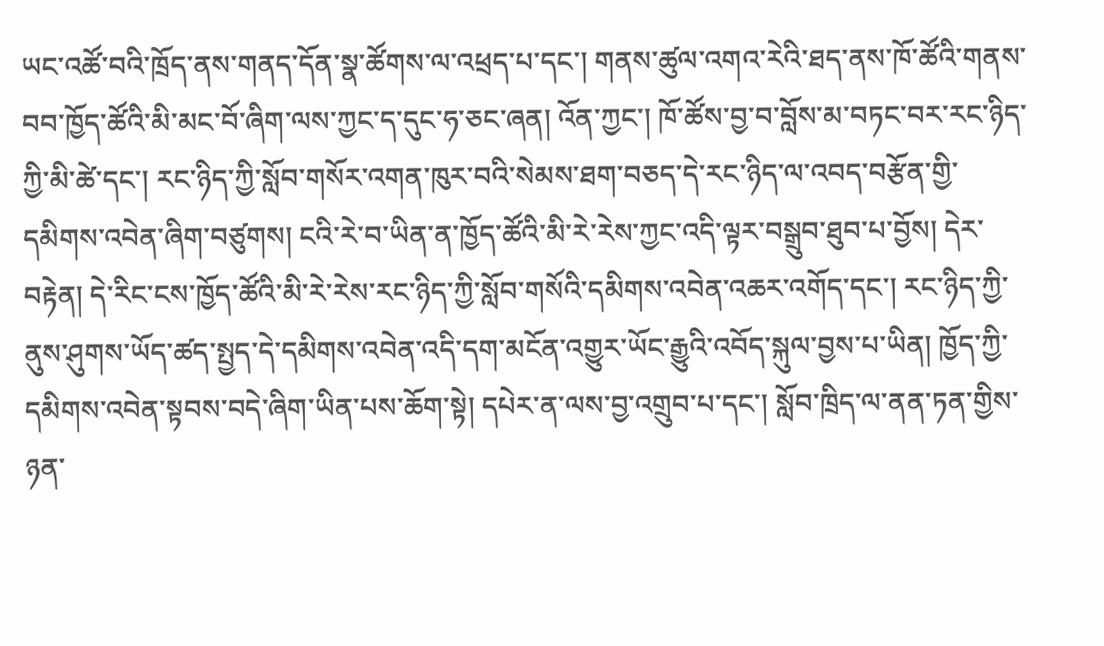ཡང་འཚོ་བའི་ཁྲོད་ནས་གནད་དོན་སྣ་ཚོགས་ལ་འཕྲད་པ་དང་། གནས་ཚུལ་འགའ་རེའི་ཐད་ནས་ཁོ་ཚོའི་གནས་བབ་ཁྱོད་ཚོའི་མི་མང་བོ་ཞིག་ལས་ཀྱང་ད་དུང་ཧ་ཅང་ཞན། འོན་ཀྱང་། ཁོ་ཚོས་བྱ་བ་བློས་མ་བཏང་བར་རང་ཉིད་ཀྱི་མི་ཚེ་དང་། རང་ཉིད་ཀྱི་སློབ་གསོར་འགན་ཁུར་བའི་སེམས་ཐག་བཅད་དེ་རང་ཉིད་ལ་འབད་བརྩོན་གྱི་དམིགས་འབེན་ཞིག་བཙུགས། ངའི་རེ་བ་ཡིན་ན་ཁྱོད་ཚོའི་མི་རེ་རེས་ཀྱང་འདི་ལྟར་བསྒྲུབ་ཐུབ་པ་བྱོས། དེར་བརྟེན། དེ་རིང་ངས་ཁྱོད་ཚོའི་མི་རེ་རེས་རང་ཉིད་ཀྱི་སློབ་གསོའི་དམིགས་འབེན་འཆར་འགོད་དང་། རང་ཉིད་ཀྱི་ནུས་ཤུགས་ཡོད་ཚད་སྤྱད་དེ་དམིགས་འབེན་འདི་དག་མངོན་འགྱུར་ཡོང་རྒྱུའི་འབོད་སྐུལ་བྱས་པ་ཡིན། ཁྱོད་ཀྱི་དམིགས་འབེན་སྟབས་བདེ་ཞིག་ཡིན་པས་ཆོག་སྟེ། དཔེར་ན་ལས་བྱ་འགྲུབ་པ་དང་། སློབ་ཁྲིད་ལ་ནན་ཏན་གྱིས་ཉན་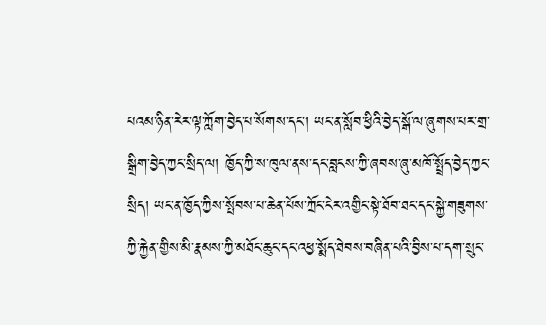པའམ་ཉིན་རེར་ལྟ་ཀློག་བྱེད་པ་སོགས་དང་། ཡང་ན་སློབ་ཕྱིའི་བྱེད་སྒོ་ལ་ཞུགས་པར་གྲ་སྒྲིག་བྱེད་ཀྱང་སྲིད་ལ། ཁྱོད་ཀྱི་ས་ཁུལ་ནས་དང་བླངས་ཀྱི་ཞབས་ཞུ་མཁོ་སྤྲོད་བྱེད་ཀྱང་སྲིད། ཡང་ན་ཁྱོད་ཀྱིས་སྤོབས་པ་ཆེན་པོས་ཀྲོང་ངེར་འགྱིང་སྟེ་ཐོབ་ཐང་དང་སྐྱེ་གཟུགས་ཀྱི་རྐྱེན་གྱིས་མི་རྣམས་ཀྱི་མཐོང་ཆུང་དང་འཕྱ་སྨོད་ཐེབས་བཞིན་པའི་བྱིས་པ་དག་སྲུང་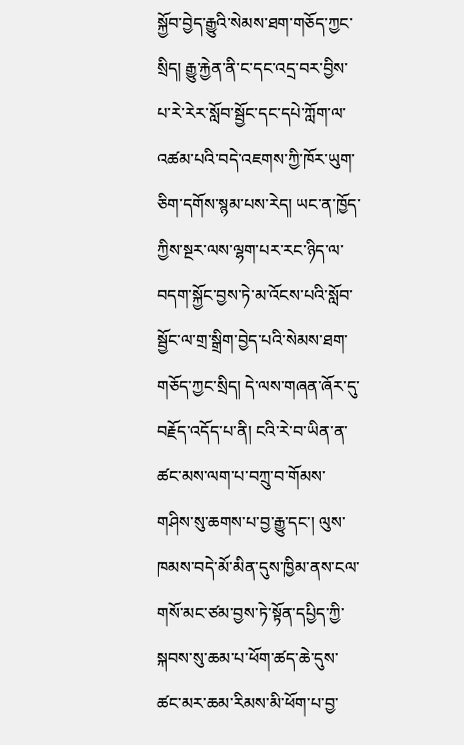སྐྱོབ་བྱེད་རྒྱུའི་སེམས་ཐག་གཅོད་ཀྱང་སྲིད། རྒྱུ་རྐྱེན་ནི་ང་དང་འདྲ་བར་བྱིས་པ་རེ་རེར་སློབ་སྦྱོང་དང་དཔེ་ཀློག་ལ་འཚམ་པའི་བདེ་འཇགས་ཀྱི་ཁོར་ཡུག་ཅིག་དགོས་སྙམ་པས་རེད། ཡང་ན་ཁྱོད་ཀྱིས་སྔར་ལས་ལྷག་པར་རང་ཉིད་ལ་བདག་སྐྱོང་བྱས་ཏེ་མ་འོངས་པའི་སློབ་སྦྱོང་ལ་གྲ་སྒྲིག་བྱེད་པའི་སེམས་ཐག་གཅོད་ཀྱང་སྲིད། དེ་ལས་གཞན་ཞོར་དུ་བརྗོད་འདོད་པ་ནི། ངའི་རེ་བ་ཡིན་ན་ཚང་མས་ལག་པ་བཀྲུ་བ་གོམས་གཤིས་སུ་ཆགས་པ་བྱ་རྒྱུ་དང་། ལུས་ཁམས་བདེ་མོ་མིན་དུས་ཁྱིམ་ནས་ངལ་གསོ་མང་ཙམ་བྱས་ཏེ་སྟོན་དཔྱིད་ཀྱི་སྐབས་སུ་ཆམ་པ་ཕོག་ཚད་ཆེ་དུས་ཚང་མར་ཆམ་རིམས་མི་ཕོག་པ་བྱ་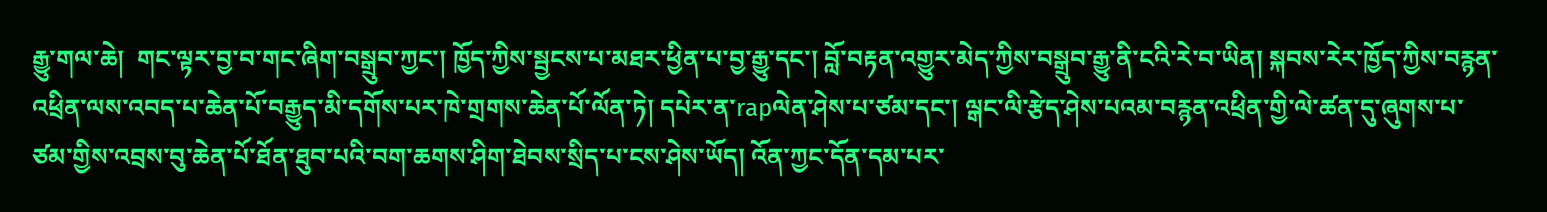རྒྱུ་གལ་ཆེ།  གང་ལྟར་བྱ་བ་གང་ཞིག་བསྒྲུབ་ཀྱང་། ཁྱོད་ཀྱིས་སྦྱངས་པ་མཐར་ཕྱིན་པ་བྱ་རྒྱུ་དང་། བློ་བརྟན་འགྱུར་མེད་ཀྱིས་བསྒྲུབ་རྒྱུ་ནི་ངའི་རེ་བ་ཡིན། སྐབས་རེར་ཁྱོད་ཀྱིས་བརྙན་འཕྲིན་ལས་འབད་པ་ཆེན་པོ་བརྒྱུད་མི་དགོས་པར་ཁེ་གྲགས་ཆེན་པོ་ལོན་ཏེ། དཔེར་ན་rapལེན་ཤེས་པ་ཙམ་དང་། ལྒང་ལི་རྩེད་ཤེས་པའམ་བརྙན་འཕྲིན་གྱི་ལེ་ཚན་དུ་ཞུགས་པ་ཙམ་གྱིས་འབྲས་བུ་ཆེན་པོ་ཐོན་ཐུབ་པའི་བག་ཆགས་ཤིག་ཐེབས་སྲིད་པ་ངས་ཤེས་ཡོད། འོན་ཀྱང་དོན་དམ་པར་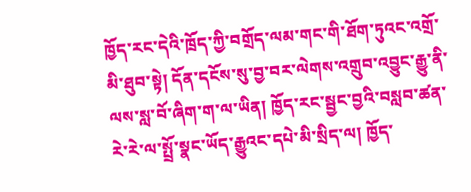ཁྱོད་རང་དེའི་ཁྲོད་ཀྱི་བགྲོད་ལམ་གང་གི་ཐོག་ཏུའང་འགྲོ་མི་ཐུབ་སྟེ། དོན་དངོས་སུ་བྱ་བར་ལེགས་འགྲུབ་འབྱུང་རྒྱུ་ནི་ལས་སླ་བོ་ཞིག་ག་ལ་ཡིན། ཁྱོད་རང་སྦྱང་བྱའི་བསླབ་ཚན་རེ་རེ་ལ་སྤྲོ་སྣང་ཡོད་རྒྱུའང་དཔེ་མི་སྲིད་ལ། ཁྱོད་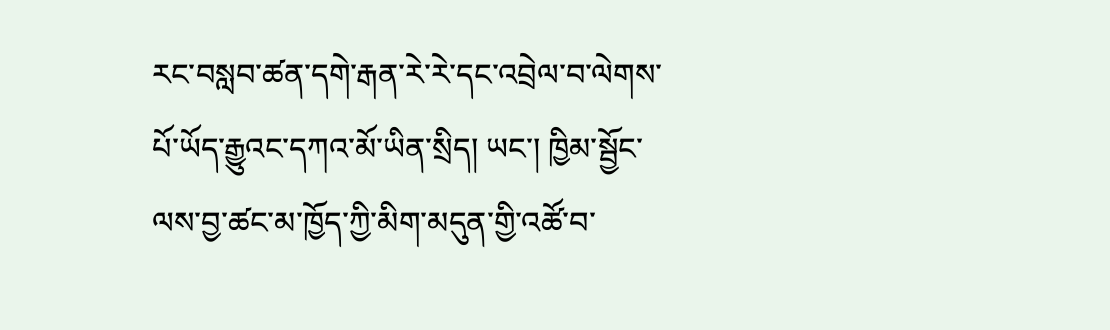རང་བསླབ་ཚན་དགེ་རྒན་རེ་རེ་དང་འབྲེལ་བ་ལེགས་པོ་ཡོད་རྒྱུའང་དཀའ་མོ་ཡིན་སྲིད། ཡང་། ཁྱིམ་སྦྱོང་ལས་བྱ་ཚང་མ་ཁྱོད་ཀྱི་མིག་མདུན་གྱི་འཚོ་བ་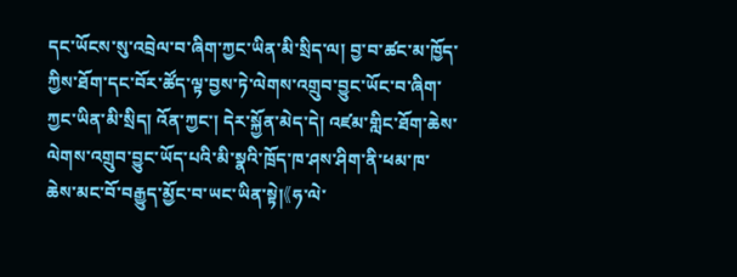དང་ཡོངས་སུ་འབྲེལ་བ་ཞིག་ཀྱང་ཡིན་མི་སྲིད་ལ། བྱ་བ་ཚང་མ་ཁྱོད་ཀྱིས་ཐོག་དང་བོར་ཚོད་ལྟ་བྱས་ཏེ་ལེགས་འགྲུབ་བྱུང་ཡོང་བ་ཞིག་ཀྱང་ཡིན་མི་སྲིད། འོན་ཀྱང་། དེར་སྐྱོན་མེད་དེ། འཛམ་གླིང་ཐོག་ཆེས་ལེགས་འགྲུབ་བྱུང་ཡོད་པའི་མི་སྣའི་ཁྲོད་ཁ་ཤས་ཤིག་ནི་ཕམ་ཁ་ཆེས་མང་བོ་བརྒྱུད་མྱོང་བ་ཡང་ཡིན་སྟེ།《ཧ་ལེ་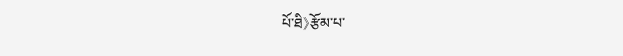པོ་ཐི》རྩོམ་པ་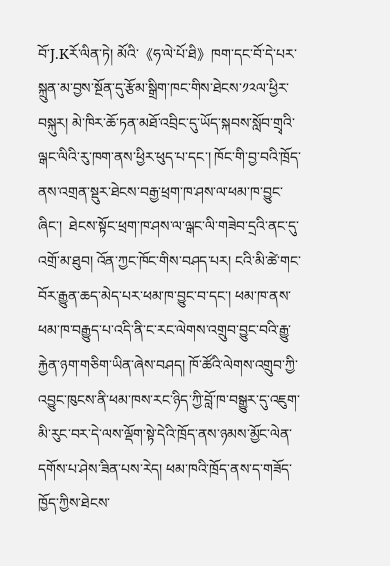བོ་J.Kརོ་ལིན་ཏེ། མོའི་《ཧ་ལེ་པོ་ཐི》ཁག་དང་བོ་དེ་པར་སྐྲུན་མ་བྱས་སྔོན་དུ་རྩོམ་སྒྲིག་ཁང་གིས་ཐེངས་༡༢ལ་ཕྱིར་བསྐུར། མེ་ཁིར་ཆོ་ཏན་མཐོ་འབྲིང་དུ་ཡོད་སྐབས་སློབ་གྲྭའི་ལྒང་ལིའི་རུ་ཁག་ནས་ཕྱིར་ཕུད་པ་དང་། ཁོང་གི་བྱ་བའི་ཁྲོད་ནས་འགྲན་སྡུར་ཐེངས་བརྒྱ་ཕྲག་ཁ་ཤས་ལ་ཕམ་ཁ་བྱུང་ཞིང་།  ཐེངས་སྟོང་ཕྲག་ཁ་ཤས་ལ་ལྒང་ལི་གཟེབ་དྲའི་ནང་དུ་འགྲོ་མ་ཐུབ། འོན་ཀྱང་ཁོང་གིས་བཤད་པར། ངའི་མི་ཚེ་གང་བོར་རྒྱུན་ཆད་མེད་པར་ཕམ་ཁ་བྱུང་བ་དང་། ཕམ་ཁ་ནས་ཕམ་ཁ་བརྒྱུད་པ་འདི་ནི་ང་རང་ལེགས་འགྲུབ་བྱུང་བའི་རྒྱུ་རྐྱེན་ཉག་གཅིག་ཡིན་ཞེས་བཤད། ཁོ་ཚོའི་ལེགས་འགྲུབ་ཀྱི་འབྱུང་ཁུངས་ནི་ཕམ་ཁས་རང་ཉིད་ཀྱི་བློ་ཁ་བསྒྱུར་དུ་འཇུག་མི་རུང་བར་དེ་ལས་ལྡོག་སྟེ་དེའི་ཁྲོད་ནས་ཉམས་མྱོང་ལེན་དགོས་པ་ཤེས་ཟིན་པས་རེད། ཕམ་ཁའི་ཁྲོད་ནས་ད་གཟོད་ཁྱོད་ཀྱིས་ཐེངས་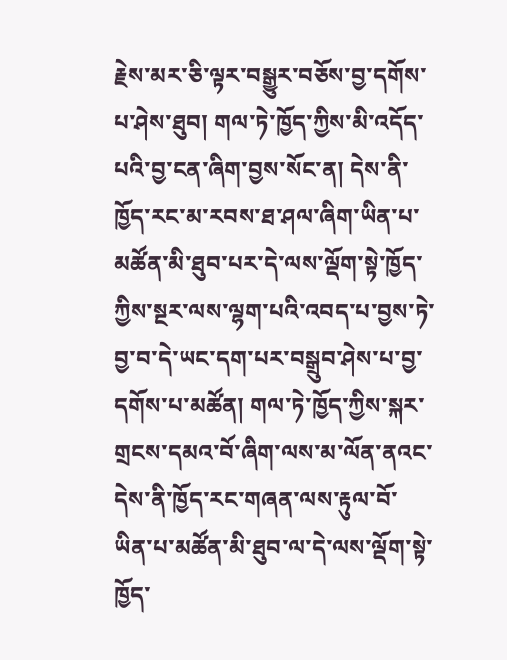རྗེས་མར་ཅི་ལྟར་བསྒྱུར་བཅོས་བྱ་དགོས་པ་ཤེས་ཐུབ། གལ་ཏེ་ཁྱོད་ཀྱིས་མི་འདོད་པའི་བྱ་ངན་ཞིག་བྱས་སོང་ན། དེས་ནི་ཁྱོད་རང་མ་རབས་ཐ་ཤལ་ཞིག་ཡིན་པ་མཚོན་མི་ཐུབ་པར་དེ་ལས་ལྡོག་སྟེ་ཁྱོད་ཀྱིས་སྔར་ལས་ལྷག་པའི་འབད་པ་བྱས་ཏེ་བྱ་བ་དེ་ཡང་དག་པར་བསྒྲུབ་ཤེས་པ་བྱ་དགོས་པ་མཚོན། གལ་ཏེ་ཁྱོད་ཀྱིས་སྐར་གྲངས་དམའ་བོ་ཞིག་ལས་མ་ལོན་ནའང་དེས་ནི་ཁྱོད་རང་གཞན་ལས་རྟུལ་བོ་ཡིན་པ་མཚོན་མི་ཐུབ་ལ་དེ་ལས་ལྡོག་སྟེ་ཁྱོད་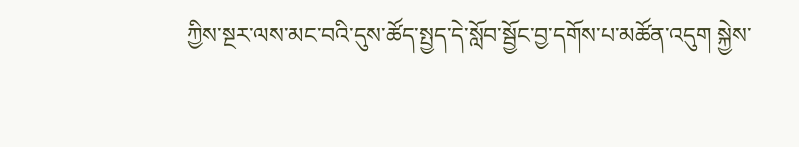ཀྱིས་སྔར་ལས་མང་བའི་དུས་ཚོད་སྤྱད་དེ་སློབ་སྦྱོང་བྱ་དགོས་པ་མཚོན་འདུག སྐྱེས་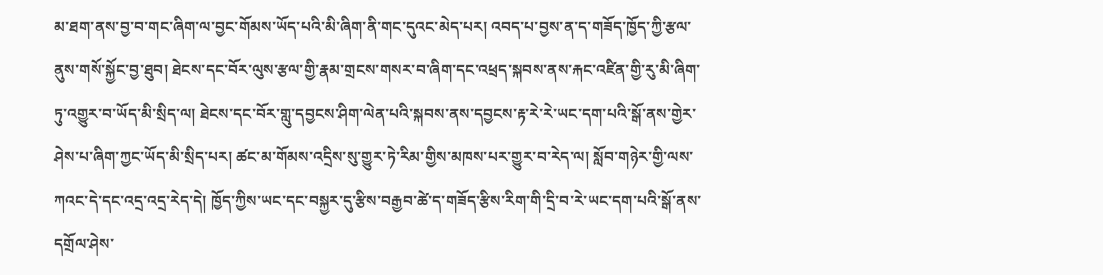མ་ཐག་ནས་བྱ་བ་གང་ཞིག་ལ་བྱང་གོམས་ཡོད་པའི་མི་ཞིག་ནི་གང་དུའང་མེད་པར། འབད་པ་བྱས་ན་ད་གཟོད་ཁྱོད་ཀྱི་རྩལ་ནུས་གསོ་སྐྱོང་བྱ་ཐུབ། ཐེངས་དང་བོར་ལུས་རྩལ་གྱི་རྣམ་གྲངས་གསར་བ་ཞིག་དང་འཕྲད་སྐབས་ནས་རྐང་འཛིན་གྱི་རུ་མི་ཞིག་ཏུ་འགྱུར་བ་ཡོད་མི་སྲིད་ལ། ཐེངས་དང་བོར་གླུ་དབྱངས་ཤིག་ལེན་པའི་སྐབས་ནས་དབྱངས་རྟ་རེ་རེ་ཡང་དག་པའི་སྒོ་ནས་གྱེར་ཤེས་པ་ཞིག་ཀྱང་ཡོད་མི་སྲིད་པར། ཚང་མ་གོམས་འདྲིས་སུ་གྱུར་ཏེ་རིམ་གྱིས་མཁས་པར་གྱུར་བ་རེད་ལ། སློབ་གཉེར་གྱི་ལས་ཀའང་དེ་དང་འདྲ་འདྲ་རེད་དེ། ཁྱོད་ཀྱིས་ཡང་དང་བསྐྱར་དུ་རྩིས་བརྒྱབ་ཚེ་ད་གཟོད་རྩིས་རིག་གི་དྲི་བ་རེ་ཡང་དག་པའི་སྒོ་ནས་དགྲོལ་ཤེས་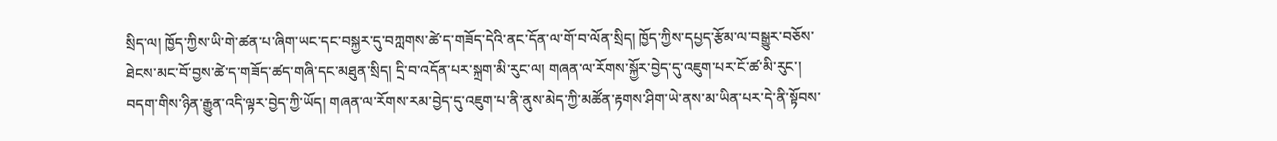སྲིད་ལ། ཁྱོད་ཀྱིས་ཡི་གེ་ཚན་པ་ཞིག་ཡང་དང་བསྐྱར་དུ་བཀླགས་ཚེ་ད་གཟོད་དེའི་ནང་དོན་ལ་གོ་བ་ལོན་སྲིད། ཁྱོད་ཀྱིས་དཔྱད་རྩོམ་ལ་བསྒྱུར་བཅོས་ཐེངས་མང་བོ་བྱས་ཚེ་ད་གཟོད་ཚད་གཞི་དང་མཐུན་སྲིད། དྲི་བ་འདོན་པར་སྐྲག་མི་རུང་ལ། གཞན་ལ་རོགས་སྐྱོར་བྱེད་དུ་འཇུག་པར་ངོ་ཚ་མི་རུང་། བདག་གིས་ཉིན་རྒྱུན་འདི་ལྟར་བྱེད་ཀྱི་ཡོད། གཞན་ལ་རོགས་རམ་བྱེད་དུ་འཇུག་པ་ནི་ནུས་མེད་ཀྱི་མཚོན་རྟགས་ཤིག་ཡེ་ནས་མ་ཡིན་པར་དེ་ནི་སྟོབས་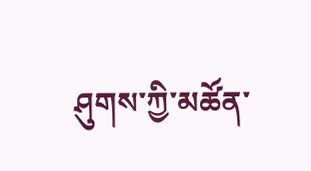ཤུགས་ཀྱི་མཚོན་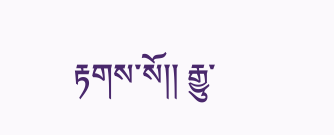རྟགས་སོ།། རྒྱུ་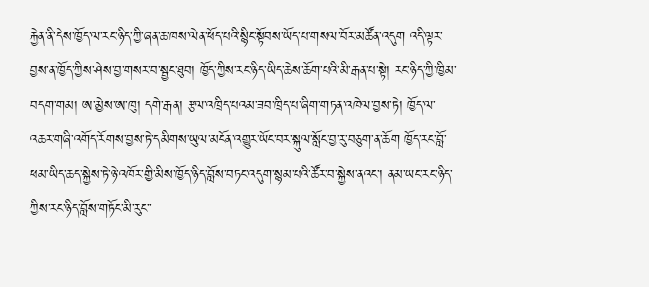རྐྱེན་ནི་དེས་ཁྱོད་ལ་རང་ཉིད་ཀྱི་ཞན་ཆ་ཁས་ལེན་ཕོད་པའི་སྙིང་སྟོབས་ཡོད་པ་གསལ་བོར་མཚོན་འདུག འདི་ལྟར་བྱས་ན་ཁྱོད་ཀྱིས་ཤེས་བྱ་གསར་བ་སྦྱང་ཐུབ། ཁྱོད་ཀྱིས་རང་ཉིད་ཡིད་ཆེས་ཆོག་པའི་མི་རྒན་པ་སྟེ། རང་ཉིད་ཀྱི་ཁྱིམ་བདག་གམ། ཨ་མྱེས་ཨ་ཁུ། དགེ་རྒན། རྩལ་འཁྲིད་པའམ་ཟབ་ཁྲིད་པ་ཞིག་གཏན་འཁེལ་བྱས་ཏེ། ཁྱོད་ལ་འཆར་གཞི་འགོད་རོགས་བྱས་ཏེ་དམིགས་ཡུལ་མངོན་འགྱུར་ཡོང་བར་སྐུལ་སློང་བྱ་རུ་བཅུག་ན་ཆོག ཁྱོད་རང་བློ་ཕམ་ཡིད་ཆད་སྐྱེས་ཏེ་ཉེ་འཁོར་གྱི་མིས་ཁྱོད་ཉིད་བློས་བཏང་འདུག་སྙམ་པའི་ཚོར་བ་སྐྱེས་ནའང་། ནམ་ཡང་རང་ཉིད་ཀྱིས་རང་ཉིད་བློས་གཏོང་མི་རུང་་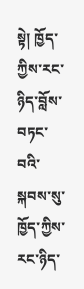སྟེ། ཁྱོད་ཀྱིས་རང་ཉིད་བློས་བཏང་བའི་སྐབས་སུ་ཁྱོད་ཀྱིས་རང་ཉིད་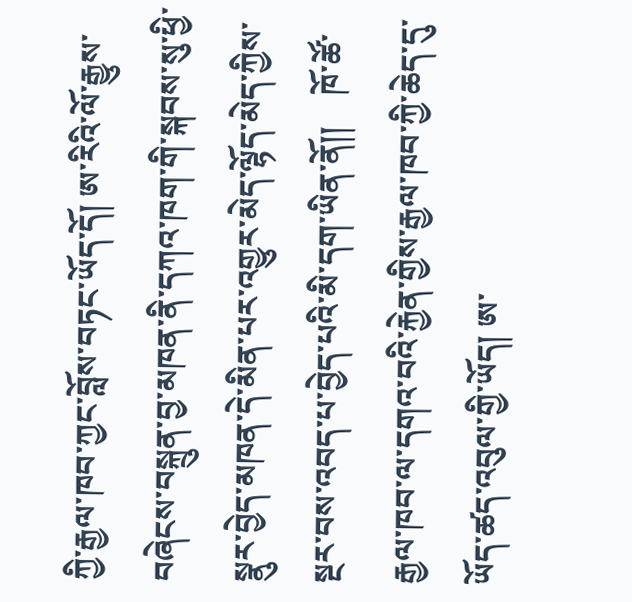ཀྱི་རྒྱལ་ཁབ་ཀྱང་བློས་བཏང་ཡོད་དོ། ཨ་རིའི་ལོ་རྒྱུས་བཞེངས་བསྐྲུན་བྱ་མཁན་ནི་དཀའ་ཁག་གི་སྐབས་སུ་ཕྱི་སྣུར་བྱེད་མཁན་དེ་མིན་པར་འགྱུར་མེད་ལྷོད་མེད་ཀྱིས་སྔར་བས་འབད་པ་བྱེད་པའི་མི་དག་ཡིན་ནོ།།    ཁོ་ཚོ་རྒྱལ་ཁབ་ལ་དགའ་བའི་རྐྱེན་གྱིས་རྒྱལ་ཁབ་ཀྱི་ཆེད་དུ་ཡོད་ཚད་འབུལ་གྱི་ཡོད། ཨ་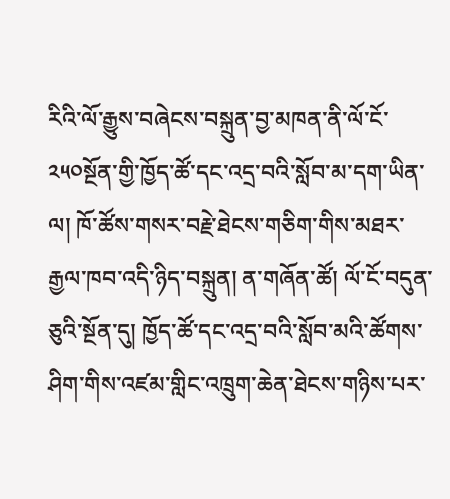རིའི་ལོ་རྒྱུས་བཞེངས་བསྐྲུན་བྱ་མཁན་ནི་ལོ་ངོ་༢༥༠སྔོན་གྱི་ཁྱོད་ཚོ་དང་འདྲ་བའི་སློབ་མ་དག་ཡིན་ལ། ཁོ་ཚོས་གསར་བརྗེ་ཐེངས་གཅིག་གིས་མཐར་རྒྱལ་ཁབ་འདི་ཉིད་བསྐྲུན། ན་གཞོན་ཚོ། ལོ་ངོ་བདུན་ཅུའི་སྔོན་དུ། ཁྱོད་ཚོ་དང་འདྲ་བའི་སློབ་མའི་ཚོགས་ཤིག་གིས་འཛམ་གླིང་འཁྲུག་ཆེན་ཐེངས་གཉིས་པར་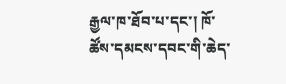རྒྱལ་ཁ་ཐོབ་པ་དང་། ཁོ་ཚོས་དམངས་དབང་གི་ཆེད་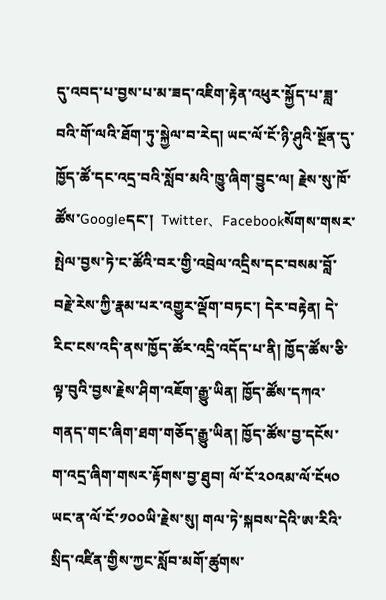དུ་འབད་པ་བྱས་པ་མ་ཟད་འཇིག་རྟེན་འཕུར་སྐྱོད་པ་ཟླ་བའི་གོ་ལའི་ཐོག་ཏུ་སྐྱེལ་བ་རེད། ཡང་ལོ་ངོ་ཉི་ཤུའི་སྔོན་དུ་ཁྱོད་ཚོ་དང་འདྲ་བའི་སློབ་མའི་ཁྱུ་ཞིག་བྱུང་ལ། རྗེས་སུ་ཁོ་ཚོས་Googleདང་།  Twitter、Facebookསོགས་གསར་སྤེལ་བྱས་ཏེ་ང་ཚོའི་བར་གྱི་འབྲེལ་འདྲིས་དང་བསམ་བློ་བརྗེ་རེས་ཀྱི་རྣམ་པར་འགྱུར་ལྡོག་བཏང་། དེར་བརྟེན། དེ་རིང་ངས་འདི་ནས་ཁྱོད་ཚོར་འདྲི་འདོད་པ་ནི། ཁྱོད་ཚོས་ཅི་ལྟ་བུའི་བྱས་རྗེས་ཤིག་འཇོག་རྒྱུ་ཡིན། ཁྱོད་ཚོས་དཀའ་གནད་གང་ཞིག་ཐག་གཅོད་རྒྱུ་ཡིན། ཁྱོད་ཚོས་བྱ་དངོས་ག་འདྲ་ཞིག་གསར་རྟོགས་བྱ་ཐུབ། ལོ་ངོ་༢༠འམ་ལོ་ངོ༥༠ ཡང་ན་ལོ་ངོ་༡༠༠ཡི་རྗེས་སུ། གལ་ཏེ་སྐབས་དེའི་ཨ་རིའི་སྲིད་འཛིན་གྱིས་ཀྱང་སློབ་མགོ་ཚུགས་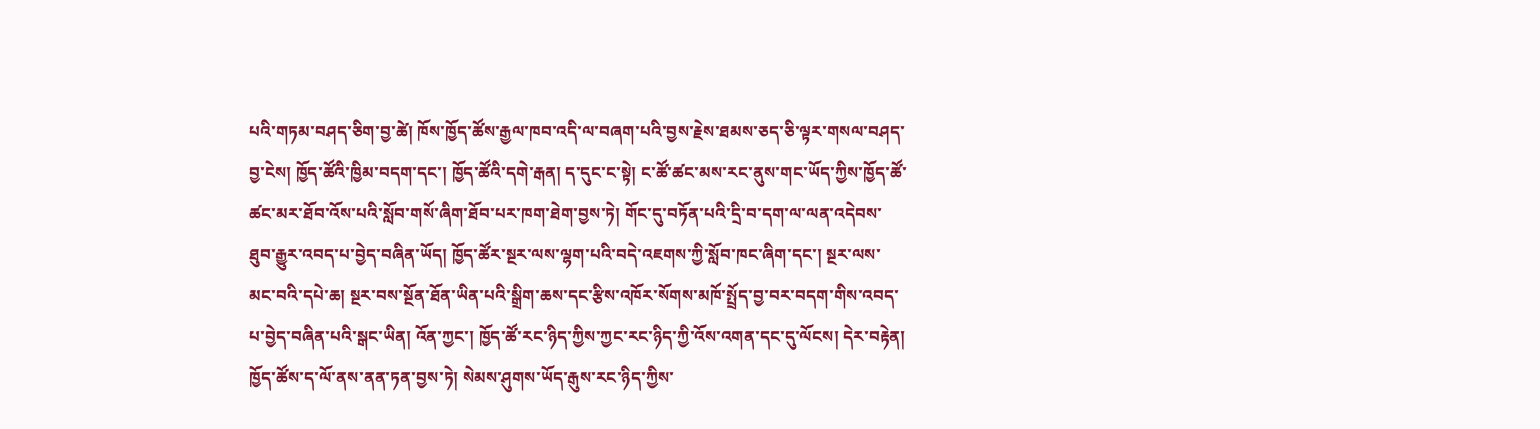པའི་གཏམ་བཤད་ཅིག་བྱ་ཚེ། ཁོས་ཁྱོད་ཚོས་རྒྱལ་ཁབ་འདི་ལ་བཞག་པའི་བྱས་རྗེས་ཐམས་ཅད་ཅི་ལྟར་གསལ་བཤད་བྱ་ངེས། ཁྱོད་ཚོའི་ཁྱིམ་བདག་དང་། ཁྱོད་ཚོའི་དགེ་རྒན། ད་དུང་ང་སྟེ། ང་ཚོ་ཚང་མས་རང་ནུས་གང་ཡོད་ཀྱིས་ཁྱོད་ཚོ་ཚང་མར་ཐོབ་འོས་པའི་སློབ་གསོ་ཞིག་ཐོབ་པར་ཁག་ཐེག་བྱས་ཏེ། གོང་དུ་བཏོན་པའི་དྲི་བ་དག་ལ་ལན་འདེབས་ཐུབ་རྒྱུར་འབད་པ་བྱེད་བཞིན་ཡོད། ཁྱོད་ཚོར་སྔར་ལས་ལྷག་པའི་བདེ་འཇགས་ཀྱི་སློབ་ཁང་ཞིག་དང་། སྔར་ལས་མང་བའི་དཔེ་ཆ། སྔར་བས་སྔོན་ཐོན་ཡིན་པའི་སྒྲིག་ཆས་དང་རྩིས་འཁོར་སོགས་མཁོ་སྤྲོད་བྱ་བར་བདག་གིས་འབད་པ་བྱེད་བཞིན་པའི་སྒང་ཡིན། འོན་ཀྱང་། ཁྱོད་ཚོ་རང་ཉིད་ཀྱིས་ཀྱང་རང་ཉིད་ཀྱི་འོས་འགན་དང་དུ་ལོངས། དེར་བརྟེན། ཁྱོད་ཚོས་ད་ལོ་ནས་ནན་ཏན་བྱས་ཏེ། སེམས་ཤུགས་ཡོད་རྒུས་རང་ཉིད་ཀྱིས་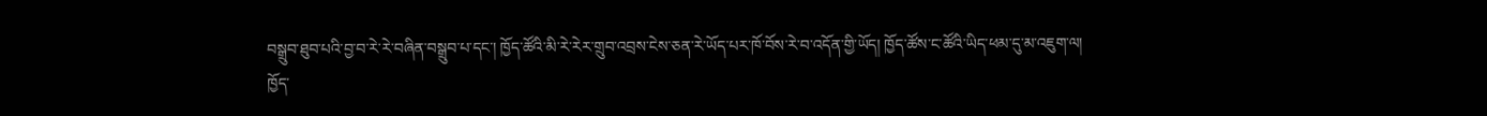བསྒྲུབ་ཐུབ་པའི་བྱ་བ་རེ་རེ་བཞིན་བསྒྲུབ་པ་དང་། ཁྱོད་ཚོའི་མི་རེ་རེར་གྲུབ་འབྲས་ངེས་ཅན་རེ་ཡོད་པར་ཁོ་བོས་རེ་བ་འདོན་གྱི་ཡོད། ཁྱོད་ཚོས་ང་ཚོའི་ཡིད་ཕམ་དུ་མ་འཇུག་ལ། ཁྱོད་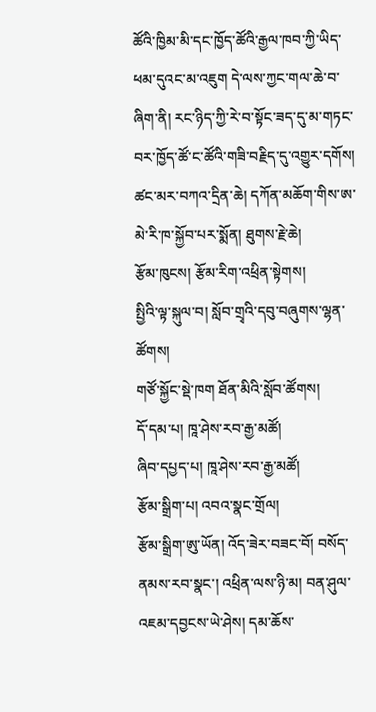ཚོའི་ཁྱིམ་མི་དང་ཁྱོད་ཚོའི་རྒྱལ་ཁབ་ཀྱི་ཡིད་ཕམ་དུའང་མ་འཇུག དེ་ལས་ཀྱང་གལ་ཆེ་བ་ཞིག་ནི། རང་ཉིད་ཀྱི་རེ་བ་སྟོང་ཟད་དུ་མ་གཏང་བར་ཁྱོད་ཚོ་ང་ཚོའི་གཟི་བརྗིད་དུ་འགྱུར་དགོས།    ཚང་མར་བཀའ་དྲིན་ཆེ། དཀོན་མཆོག་གིས་ཨ་མེ་རི་ཁ་སྐྱོབ་པར་སྨོན། ཐུགས་རྗེ་ཆེ།
རྩོམ་ཁུངས། རྩོམ་རིག་འཕྲིན་སྟེགས།
སྤྱིའི་ལྟ་སྐུལ་བ། སློབ་གྲྭའི་དབུ་བཞུགས་ལྷན་ཚོགས།
གཙོ་སྐྱོང་སྡེ་ཁག ཐོན་མིའི་སློབ་ཚོགས།
དོ་དམ་པ། ཁཱ་ཤེས་རབ་རྒྱ་མཚོ།
ཞིབ་དཔྱད་པ། ཁཱ་ཤེས་རབ་རྒྱ་མཚོ།
རྩོམ་སྒྲིག་པ། འབའ་སྣང་གྲོལ།
རྩོམ་སྒྲིག་ཨུ་ཡོན། འོད་ཟེར་བཟང་བོ། བསོད་ནམས་རབ་སྣང་། འཕྲིན་ལས་ཉི་མ། བན་ཤུལ་འཇམ་དབྱངས་ཡེ་ཤེས། དམ་ཆོས་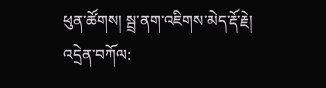ཕུན་ཚོགས། སྦྲ་ནག་འཇིགས་མེད་རྡོ་རྗེ།
འདྲེན་བཀོལ: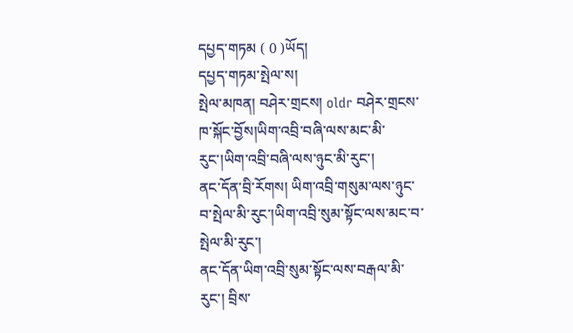དཔྱད་གཏམ ( 0 )ཡོད།
དཔྱད་གཏམ་སྤེལ་ས།
སྤེལ་མཁན། བཤེར་གྲངས། oldr བཤེར་གྲངས་ཁ་སྐོང་བྱོས།ཡིག་འབྲི་བཞི་ལས་མང་མི་རུང་།ཡིག་འབྲི་བཞི་ལས་ཉུང་མི་རུང་།
ནང་དོན་བྲི་རོགས། ཡིག་འབྲི་གསུམ་ལས་ཉུང་བ་སྤེལ་མི་རུང་།ཡིག་འབྲི་སུམ་སྟོང་ལས་མང་བ་སྤེལ་མི་རུང་།
ནང་དོན་ཡིག་འབྲི་སུམ་སྟོང་ལས་བརྒལ་མི་རུང་། བྲིས་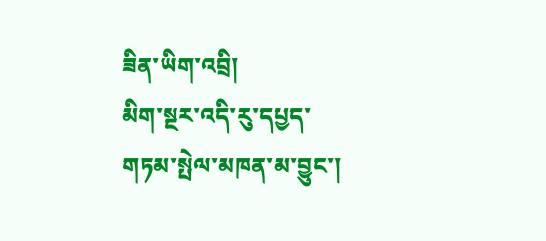ཟིན་ཡིག་འབྲི།
མིག་སྔར་འདི་རུ་དཔྱད་གཏམ་སྤེལ་མཁན་མ་བྱུང་།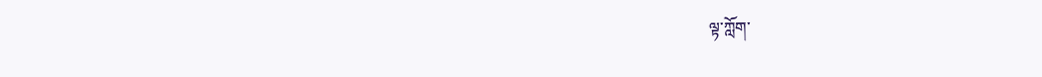ལྟ་ཀློག་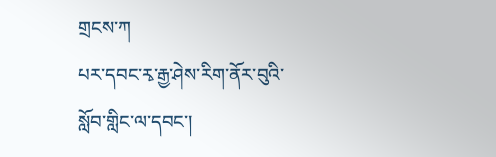གྲངས་ཀ
པར་དབང་རྭ་རྒྱ་ཤེས་རིག་ནོར་བུའི་སློབ་གླིང་ལ་དབང་།